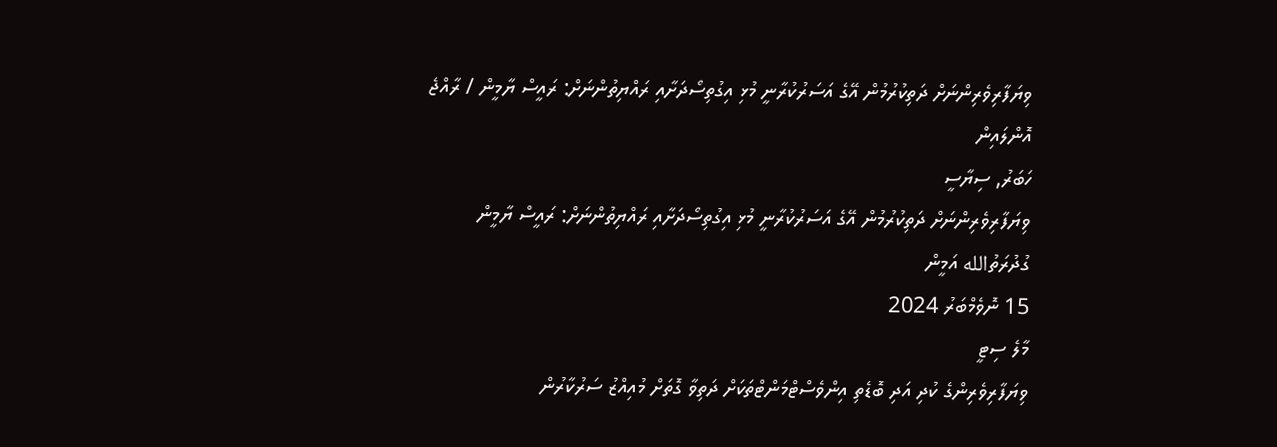ވިޔަފާރިވެރިންނަށް ދަތިކުރުމުން އޭގެ އަސަރުކުރާނީ މުޅި އިގުތިސޯދަށާއި ރައްޔިތުންނަށް: ރައީސް ޔާމީން / ރާއްޖެ އޮންލައިން
ހަބަރު, ސިޔާސީ
ވިޔަފާރިވެރިންނަށް ދަތިކުރުމުން އޭގެ އަސަރުކުރާނީ މުޅި އިގުތިސޯދަށާއި ރައްޔިތުންނަށް: ރައީސް ޔާމީން
ގުދުރަތުالله އަމީން
15 ނޮވެމްބަރު 2024
މާލެ ސިޓީ
ވިޔަފާރިވެރިންގެ ކުދި އަދި ބޮޑެތި އިންވެސްޓްމަންޓްތަކަށް ދަތިވާ ގޮތަށް މުއިއްޒު ސަރުކާރުން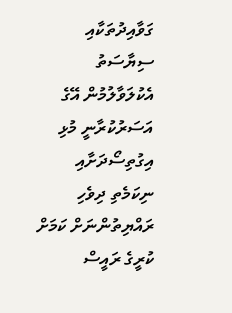ގަވާއިދުތަކާއި ސިޔާސަތު އެކުލަވާލުމުން އޭގެ އަސަރުކުރާނީ މުޅި އިގުތިސޯދަށާއި ނިކަމެތި ދިވެހި ރައްޔިތުންނަށް ކަމަށް ކުރީގެ ރައީސް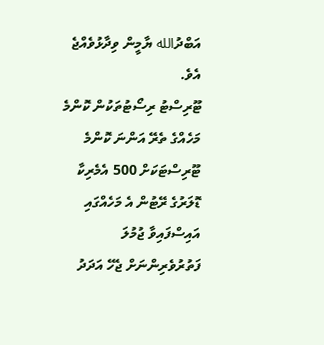އަބްދުالله ޔާމީން ވިދާޅުވެއްޖެ އެވެ.
ޓޫރިސްޓު ރިސޯޓުތަކުން ކޮންމެ މަހެއްގެ ތެރޭ އަންނަ ކޮންމެ ޓޫރިސްޓަކަށް 500 އެމެރިކާ ޑޮލަރުގެ ރޭޓުން އެ މަހެއްގައި އައިސްފައިވާ ޖުމުލަ ފަތުރުވެރިންނަށް ޖެހޭ އަދަދު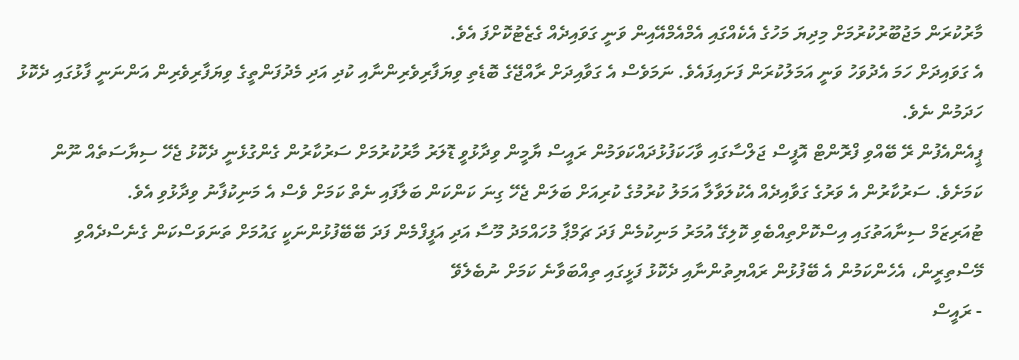މާރުކުރަން މަޖުބޫރުކުރުމަށް މިދިޔަ މަހުގެ އެކެއްގައި އެމްއެމްއޭއިން ވަނީ ގަވައިދެއް ގެޒެޓުކޮށްފަ އެވެ.
އެ ގަވައިދަށް ހަމަ އެދުވަހު ވަނީ އަމަލުކުރަން ފަށައިފައެވެ. ނަމަވެސް އެ ގަވާއިދަށް ރާއްޖޭގެ ބޮޑެތި ވިޔަފާރިވެރިންނާއި ކުދި އަދި މެދުފަންތީގެ ވިޔަފާރިވެރިން އަންނަނީ ފާޅުގައި ދެކޮޅު ހަދަމުން ނެވެ.
ޕީއެންއެފުން ރޭ ބޭއްވި ފްރޮންޓް އޮފީސް ޖަލްސާގައި ވާހަކަފުޅުދައްކަވަމުން ރައީސް ޔާމީން ވިދާޅުވީ ޑޮލަރު މާރުކުރުމަށް ސަރުކާރުން ގެންގުޅެނީ ދެކޮޅު ޖެހޭ ސިޔާސަތެއް ނޫން ކަމަށެވެ. ސަރުކާރުން އެ ވަރުގެ ގަވާއިދެއް އެކުލަވާލާ އަމަލު ކުރުމުގެ ކުރިއަށް ބަލަން ޖެހޭ ގިނަ ކަންކަން ބަލާފައި ނެތް ކަމަށް ވެސް އެ މަނިކުފާނު ވިދާޅުވި އެވެ.
ޓުއަރިޒަމް ސިނާއަތުގައި އިސްކޮށްތިއްބެވި ކޮލިގޭ އުމަރު މަނިކުމެން ފަދަ ޗަމްޕާ މުހައްމަދު މޫސާ އަދި އަފީފްމެން ފަދަ ބޭބޭފުޅުންނަކީ ގައުމަށް ތަނަވަސްކަން ގެނެސްދެއްވި މޭސްތިރީން، އެހެންކަމުން އެ ބޭފުޅުން ރައްޔިތުންނާއި ދެކޮޅު ފަޅީގައި ތިއްބަވާނެ ކަމަށް ނުބެލެވޭ
- ރައީސް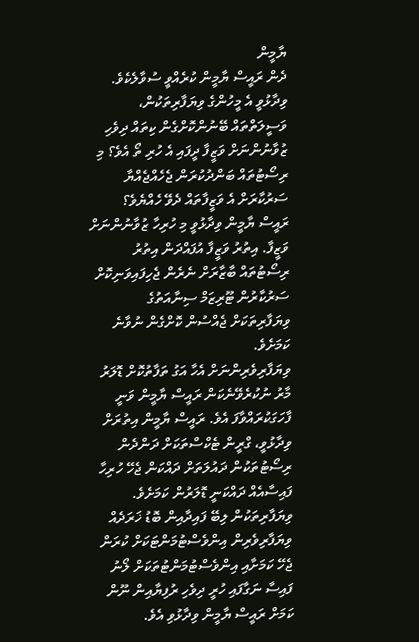ޔާމީން
ދެން ރައީސް ޔާމީން ކުރެއްވީ ސުވާލެކެވެ. ވިދާޅުވީ އެ މީހުންގެ ވިޔަފާރިތަކުން، ވަސީލަތްތައް ބޭނުންކޮށްގެން ކިތައް ދިވެހި ޒުވާނުންނަށް ވަޒީފާ ދީފައި އެ ހުރި ތޯ އެވެ؟ މި ރިސޯޓުތައް ބަންދުކުރަން ޖެހެއްޖެއްޔާ ސަރުކާރަށް އެ ވަޒީފާތައް ދެވޭ ހެއްޔެވެ؟
ރައީސް ޔާމީން ވިދާޅުވީ މި ހުރިހާ ޒުވާނުންނަށް ވަޒީފާ. އިތުރު ވަޒީފާ އުފައްދަން އިތުރު ރިސޯޓުތައް ބާޒާރަށް ނެރެން ޖެހިފައިވަނިކޮށް ސަރުކާރުން ޓޫރިޒަމް ސިނާއަތުގެ ވިޔަފާރިތަކަށް ޖެއްސުން ކޮށްގެން ނުވާނެ ކަމަށެވެ.
ވިޔަފާރިވެރިންނަށް އެހާ އަގު ތަފާތުކޮށް ޑޮލަރު މާރު ނުކުރެވޭނެކަން ރައީސް ޔާމީން ވަނީ ފާހަގަކުރައްވާފަ އެވެ. ރައީސް ޔާމީން އިތުރަށް ވިދާޅުވީ، ގްރީން ޓެކްސްތަކަށް ދަންދެން ރިސޯޓުތަކުން ދައުލަތަށް ދައްކަން ޖެހޭ ހުރިހާ ފައިސާއެއް ދައްކަނީ ޑޮލަރުން ކަމަށެވެ.
ވިޔަފާރިތަކުން ލިބޭ ފައިދާއިން ބޮޑު ޚަރަދެއް ވިޔަފާރިވެރިން އިންވެސްޓުމަންޓަކަށް ކުރަން ޖެހޭ ކަމަށާއި އިންވެސްޓުމަންޓުތަކަށް ލޯނު ފައިސާ ނަގާފައި ހުރީ ދިވެހި ރުފިޔާއިން ނޫން ކަމަށް ރައީސް ޔާމީން ވިދާޅުވި އެވެ.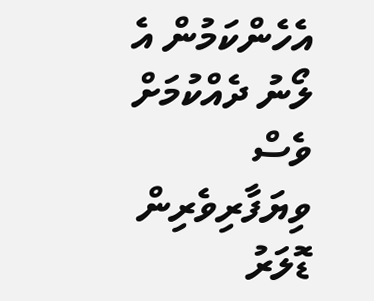އެހެންކަމުން އެ ލޯނު ދެއްކުމަށް ވެސް ވިޔަފާރިވެރިން ޑޮލަރު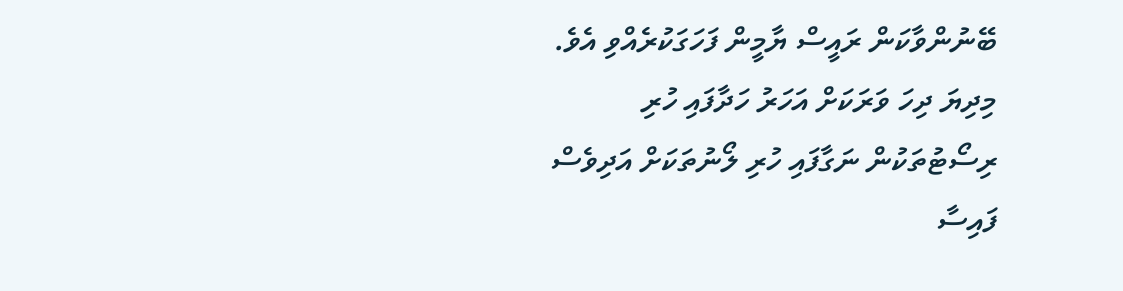ބޭނުންވާކަން ރައީސް ޔާމީން ފަހަގަކުރެއްވި އެވެ.
މިދިޔަ ދިހަ ވަރަކަށް އަހަރު ހަދާފައި ހުރި ރިސޯޓުތަކުން ނަގާފައި ހުރި ލޯނުތަކަށް އަދިވެސް ފައިސާ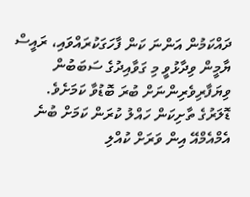ދައްކަމުން އަންނަ ކަން ފާހަގަކުރައްވައި، ރައީސް ޔާމީން ވިދާޅުވީ މި ގަވާއިދުގެ ސަބަބުން ވިޔަފާރިވެރިންނަށް ބުރަ ބޮޑުވާ ކަމަށެވެ.
ޑޮލަރުގެ ތާށިކަން ހައްލު ކުރަން ކަމަށް ބުނެ އެމްއެމްއޭ އިން ވަރަށް ކުއްލި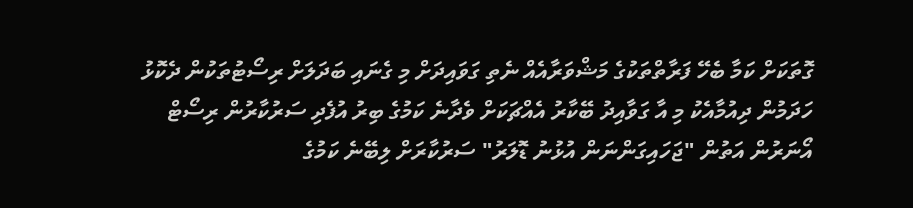ގޮތަކަށް ކަމާ ބެހޭ ފަރާތްތަކުގެ މަޝްވަރާއެއް ނެތި ގަވައިދަށް މި ގެނައި ބަދަލަށް ރިސޯޓުތަކުން ދެކޮޅު ހަދަމުން ދިއުމާއެކު މި އާ ގަވާއިދު ބޭކާރު އެއްޗަކަށް ވެދާނެ ކަމުގެ ބިރު އުފެދި ސަރުކާރުން ރިސޯޓް އޯނަރުން އަތުން "ޖަހައިގަންނަން އުޅުނު ޑޮލަރު" ސަރުކާރަށް ލިބޭނެ ކަމުގެ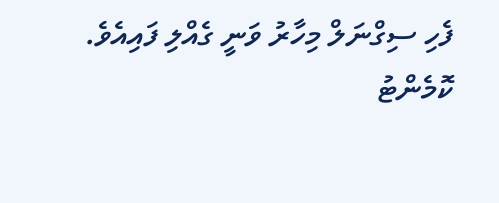ފެހި ސިގްނަލް މިހާރު ވަނީ ގެއްލި ފައިއެވެ.
ކޮމެންޓު